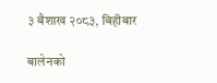३ बैशाख २०८३, बिहीबार

बालेनको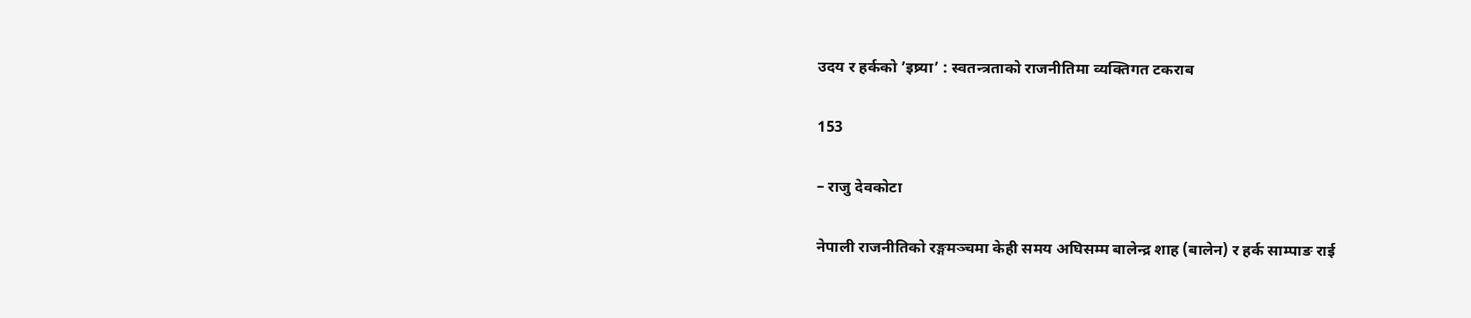उदय र हर्कको ’इष्र्या’ : स्वतन्त्रताको राजनीतिमा व्यक्तिगत टकराब

153

– राजु देवकोटा

नेपाली राजनीतिको रङ्गमञ्चमा केही समय अघिसम्म बालेन्द्र शाह (बालेन) र हर्क साम्पाङ राई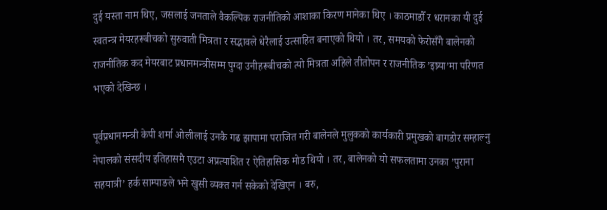दुई यस्ता नाम थिए, जसलाई जनताले वैकल्पिक राजनीतिको आशाका किरण मानेका थिए । काठमाडौँ र धरानका यी दुई स्वतन्त्र मेयरहरूबीचको सुरुवाती मित्रता र सद्भावले धेरैलाई उत्साहित बनाएको थियो । तर, समयको फेरोसँगै बालेनको राजनीतिक कद मेयरबाट प्रधानमन्त्रीसम्म पुग्दा उनीहरूबीचको त्यो मित्रता अहिले तीतोपन र राजनीतिक ’इष्र्या’मा परिणत भएको देखिन्छ ।

पूर्वप्रधानमन्त्री केपी शर्मा ओलीलाई उनकै गढ झापामा पराजित गरी बालेनले मुलुकको कार्यकारी प्रमुखको बागडोर सम्हाल्नु नेपालको संसदीय इतिहासमै एउटा अप्रत्याशित र ऐतिहासिक मोड थियो । तर, बालेनको यो सफलतामा उनका ’पुराना सहयात्री’ हर्क साम्पाङले भने खुसी व्यक्त गर्न सकेको देखिएन । बरु,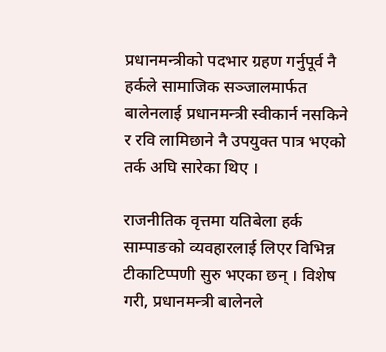प्रधानमन्त्रीको पदभार ग्रहण गर्नुपूर्व नै हर्कले सामाजिक सञ्जालमार्फत बालेनलाई प्रधानमन्त्री स्वीकार्न नसकिने र रवि लामिछाने नै उपयुक्त पात्र भएको तर्क अघि सारेका थिए ।

राजनीतिक वृत्तमा यतिबेला हर्क साम्पाङको व्यवहारलाई लिएर विभिन्न टीकाटिप्पणी सुरु भएका छन् । विशेष गरी, प्रधानमन्त्री बालेनले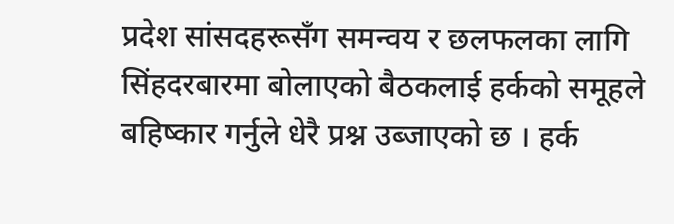प्रदेश सांसदहरूसँग समन्वय र छलफलका लागि सिंहदरबारमा बोलाएको बैठकलाई हर्कको समूहले बहिष्कार गर्नुले धेरै प्रश्न उब्जाएको छ । हर्क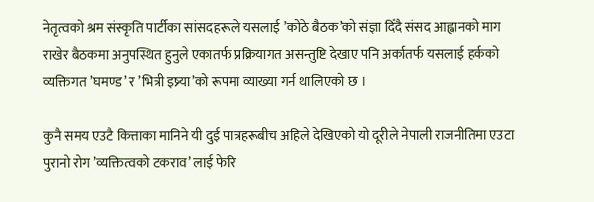नेतृत्वको श्रम संस्कृति पार्टीका सांसदहरूले यसलाई ’कोठे बैठक’को संज्ञा दिँदै संसद आह्वानको माग राखेर बैठकमा अनुपस्थित हुनुले एकातर्फ प्रक्रियागत असन्तुष्टि देखाए पनि अर्कातर्फ यसलाई हर्कको व्यक्तिगत ’घमण्ड’ र ’भित्री इष्र्या’को रूपमा व्याख्या गर्न थालिएको छ ।

कुनै समय एउटै कित्ताका मानिने यी दुई पात्रहरूबीच अहिले देखिएको यो दूरीले नेपाली राजनीतिमा एउटा पुरानो रोग ’व्यक्तित्वको टकराव’ लाई फेरि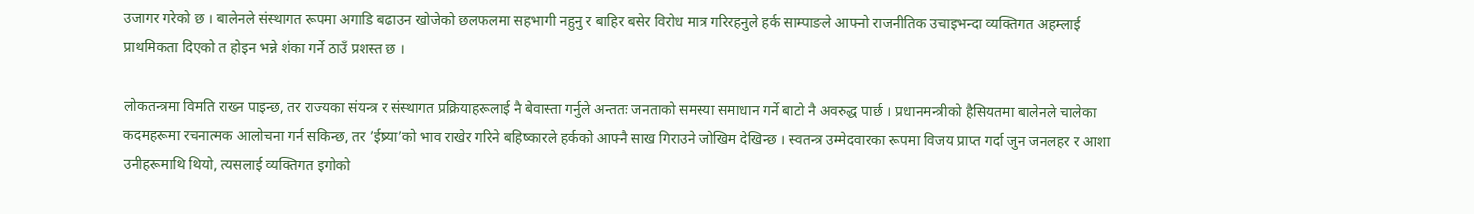उजागर गरेको छ । बालेनले संस्थागत रूपमा अगाडि बढाउन खोजेको छलफलमा सहभागी नहुनु र बाहिर बसेर विरोध मात्र गरिरहनुले हर्क साम्पाङले आफ्नो राजनीतिक उचाइभन्दा व्यक्तिगत अहम्लाई प्राथमिकता दिएको त होइन भन्ने शंका गर्ने ठाउँ प्रशस्त छ ।

लोकतन्त्रमा विमति राख्न पाइन्छ, तर राज्यका संयन्त्र र संस्थागत प्रक्रियाहरूलाई नै बेवास्ता गर्नुले अन्ततः जनताको समस्या समाधान गर्ने बाटो नै अवरुद्ध पार्छ । प्रधानमन्त्रीको हैसियतमा बालेनले चालेका कदमहरूमा रचनात्मक आलोचना गर्न सकिन्छ, तर ’ईष्र्या’को भाव राखेर गरिने बहिष्कारले हर्कको आफ्नै साख गिराउने जोखिम देखिन्छ । स्वतन्त्र उम्मेदवारका रूपमा विजय प्राप्त गर्दा जुन जनलहर र आशा उनीहरूमाथि थियो, त्यसलाई व्यक्तिगत इगोको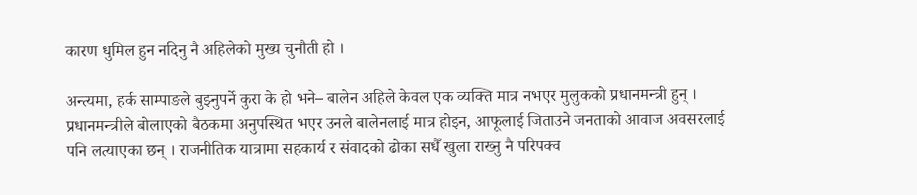कारण धुमिल हुन नदिनु नै अहिलेको मुख्य चुनौती हो ।

अन्त्यमा, हर्क साम्पाङले बुझ्नुपर्ने कुरा के हो भने– बालेन अहिले केवल एक व्यक्ति मात्र नभएर मुलुकको प्रधानमन्त्री हुन् । प्रधानमन्त्रीले बोलाएको बैठकमा अनुपस्थित भएर उनले बालेनलाई मात्र होइन, आफूलाई जिताउने जनताको आवाज अवसरलाई पनि लत्याएका छन् । राजनीतिक यात्रामा सहकार्य र संवादको ढोका सधैँ खुला राख्नु नै परिपक्व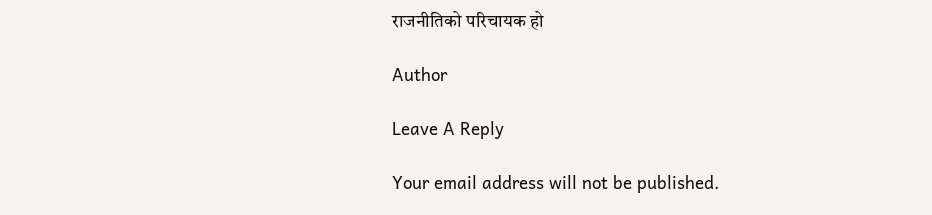राजनीतिको परिचायक हो

Author

Leave A Reply

Your email address will not be published.